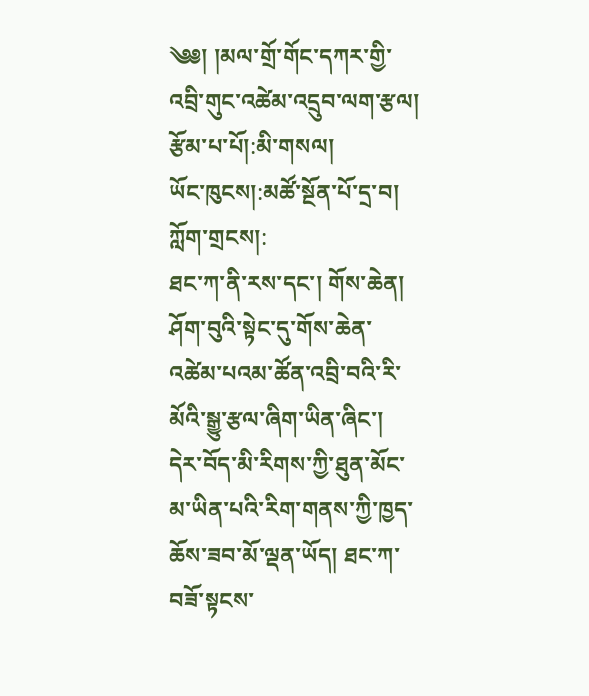༄༅། །མལ་གྲོ་གོང་དཀར་གྱི་འབྲི་གུང་འཚེམ་འདྲུབ་ལག་རྩལ།
རྩོམ་པ་པོ།:མི་གསལ།
ཡོང་ཁུངས།:མཚོ་སྔོན་པོ་དྲ་བ།
ཀློག་གྲངས།:
ཐང་ཀ་ནི་རས་དང་། གོས་ཆེན། ཤོག་བུའི་སྟེང་དུ་གོས་ཆེན་འཚེམ་པའམ་ཚོན་འབྲི་བའི་རི་མོའི་སྒྱུ་རྩལ་ཞིག་ཡིན་ཞིང་། དེར་བོད་མི་རིགས་ཀྱི་ཐུན་མོང་མ་ཡིན་པའི་རིག་གནས་ཀྱི་ཁྱད་ཆོས་ཟབ་མོ་ལྡན་ཡོད། ཐང་ཀ་བཟོ་སྟངས་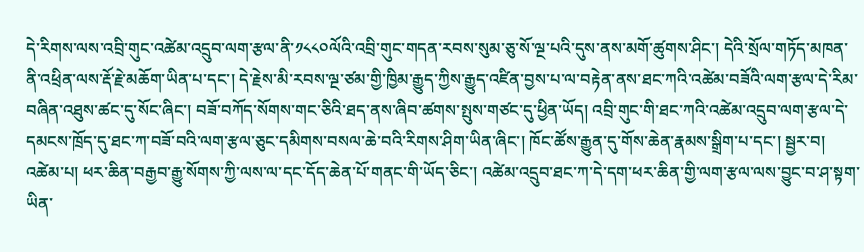དེ་རིགས་ལས་འབྲི་གུང་འཚེམ་འདྲུབ་ལག་རྩལ་ནི་༡༨༨༠ལོའི་འབྲི་གུང་གདན་རབས་སུམ་ཅུ་སོ་ལྔ་པའི་དུས་ནས་མགོ་ཚུགས་ཤིང་། དེའི་སྲོལ་གཏོད་མཁན་ནི་འཕྲིན་ལས་རྡོ་རྗེ་མཆོག་ཡིན་པ་དང་། དེ་རྗེས་མི་རབས་ལྔ་ཙམ་གྱི་ཁྱིམ་རྒྱུད་ཀྱིས་རྒྱུད་འཛིན་བྱས་པ་ལ་བརྟེན་ནས་ཐང་ཀའི་འཚེམ་བཟོའི་ལག་རྩལ་དེ་རིམ་བཞིན་འཐུས་ཚང་དུ་སོང་ཞིང་། བཟོ་བཀོད་སོགས་གང་ཅིའི་ཐད་ནས་ཞིབ་ཚགས་སྤུས་གཙང་དུ་ཕྱིན་ཡོད། འབྲི་གུང་གི་ཐང་ཀའི་འཚེམ་འདྲུབ་ལག་རྩལ་དེ་དམངས་ཁྲོད་དུ་ཐང་ཀ་བཟོ་བའི་ལག་རྩལ་ཅུང་དམིགས་བསལ་ཆེ་བའི་རིགས་ཤིག་ཡིན་ཞིང་། ཁོང་ཚོས་རྒྱུན་དུ་གོས་ཆེན་རྣམས་སྒྲིག་པ་དང་། སྦྱར་བ། འཚེམ་པ། ཕར་ཆིན་བརྒྱབ་རྒྱུ་སོགས་ཀྱི་ལས་ལ་དང་དོད་ཆེན་པོ་གནང་གི་ཡོད་ཅིང་། འཚེམ་འདྲུབ་ཐང་ཀ་དེ་དག་ཕར་ཆིན་གྱི་ལག་རྩལ་ལས་བྱུང་བ་ཤ་སྟག་ཡིན་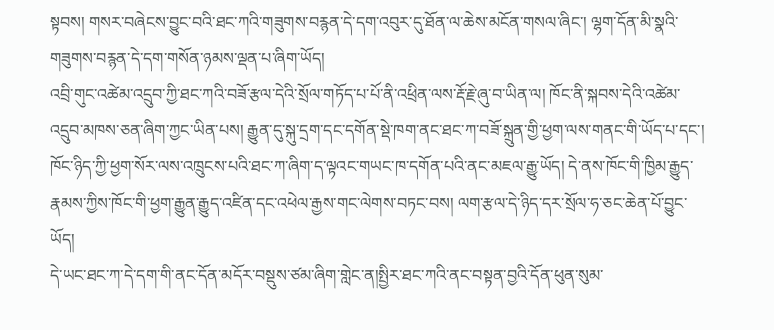སྟབས། གསར་བཞེངས་བྱུང་བའི་ཐང་ཀའི་གཟུགས་བརྙན་དེ་དག་འབུར་དུ་ཐོན་ལ་ཆེས་མངོན་གསལ་ཞིང་། ལྷག་དོན་མི་སྣའི་གཟུགས་བརྙན་དེ་དག་གསོན་ཉམས་ལྡན་པ་ཞིག་ཡོད།
འབྲི་གུང་འཚེམ་འདྲུབ་ཀྱི་ཐང་ཀའི་བཟོ་རྩལ་དེའི་སྲོལ་གཏོད་པ་པོ་ནི་འཕྲིན་ལས་རྡོ་རྗེ་ཞུ་བ་ཡིན་ལ། ཁོང་ནི་སྐབས་དེའི་འཚེམ་འདྲུབ་མཁས་ཅན་ཞིག་ཀྱང་ཡིན་པས། རྒྱུན་དུ་སྐུ་དྲག་དང་དགོན་སྡེ་ཁག་ནང་ཐང་ཀ་བཟོ་སྐྲུན་གྱི་ཕྱག་ལས་གནང་གི་ཡོད་པ་དང་། ཁོང་ཉིད་ཀྱི་ཕྱག་སོར་ལས་འཁྲུངས་པའི་ཐང་ཀ་ཞིག་ད་ལྟའང་གཡང་ཁ་དགོན་པའི་ནང་མཇལ་རྒྱུ་ཡོད། དེ་ནས་ཁོང་གི་ཁྱིམ་རྒྱུད་རྣམས་ཀྱིས་ཁོང་གི་ཕྱག་རྒྱུན་རྒྱུད་འཛིན་དང་འཕེལ་རྒྱས་གང་ལེགས་བཏང་བས། ལག་རྩལ་དེ་ཉིད་དར་སྲོལ་ཧ་ཅང་ཆེན་པོ་བྱུང་ཡོད།
དེ་ཡང་ཐང་ཀ་དེ་དག་གི་ནང་དོན་མདོར་བསྡུས་ཙམ་ཞིག་གླེང་ན།སྤྱིར་ཐང་ཀའི་ནང་བསྟན་བྱའི་དོན་ཕུན་སུམ་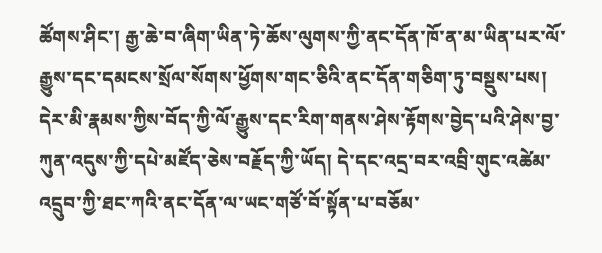ཚོགས་ཤིང་། རྒྱ་ཆེ་བ་ཞིག་ཡིན་ཏེ་ཆོས་ལུགས་ཀྱི་ནང་དོན་ཁོ་ན་མ་ཡིན་པར་ལོ་རྒྱུས་དང་དམངས་སྲོལ་སོགས་ཕྱོགས་གང་ཅིའི་ནང་དོན་གཅིག་ཏུ་བསྡུས་པས། དེར་མི་རྣམས་ཀྱིས་བོད་ཀྱི་ལོ་རྒྱུས་དང་རིག་གནས་ཤེས་རྟོགས་བྱེད་པའི་ཤེས་བྱ་ཀུན་འདུས་ཀྱི་དཔེ་མཛོད་ཅེས་བརྗོད་ཀྱི་ཡོད། དེ་དང་འདྲ་བར་འབྲི་གུང་འཚེམ་འདྲུབ་ཀྱི་ཐང་ཀའི་ནང་དོན་ལ་ཡང་གཙོ་བོ་སྟོན་པ་བཅོམ་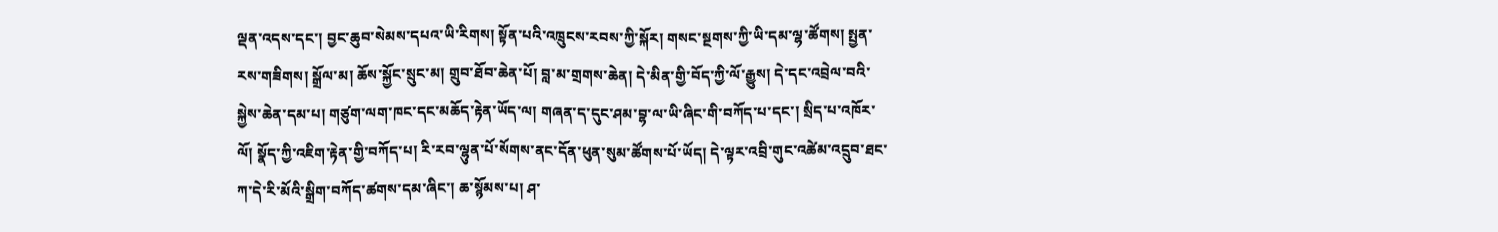ལྡན་འདས་དང་། བྱང་ཆུབ་སེམས་དཔའ་ཡི་རིགས། སྟོན་པའི་འཁྲུངས་རབས་ཀྱི་སྐོར། གསང་སྔགས་ཀྱི་ཡི་དམ་ལྷ་ཚོགས། སྤྱན་རས་གཟིགས། སྒྲོལ་མ། ཆོས་སྐྱོང་སྲུང་མ། གྲུབ་ཐོབ་ཆེན་པོ། བླ་མ་གྲགས་ཆེན། དེ་མིན་གྱི་བོད་ཀྱི་ལོ་རྒྱུས། དེ་དང་འབྲེལ་བའི་སྐྱེས་ཆེན་དམ་པ། གཙུག་ལག་ཁང་དང་མཆོད་རྟེན་ཡོད་ལ། གཞན་ད་དུང་ཤམ་བྷ་ལ་ཡི་ཞིང་གི་བཀོད་པ་དང་། སྲིད་པ་འཁོར་ལོ། སྣོད་ཀྱི་འཇིག་རྟེན་གྱི་བཀོད་པ། རི་རབ་ལྷུན་པོ་སོགས་ནང་དོན་ཕུན་སུམ་ཚོགས་པོ་ཡོད། དེ་ལྟར་འབྲི་གུང་འཚེམ་འདྲུབ་ཐང་ཀ་དེ་རི་མོའི་སྒྲིག་བཀོད་ཚགས་དམ་ཞིང་། ཆ་སྙོམས་པ། ཤ་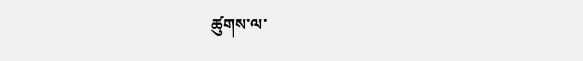ཚུགས་ལ་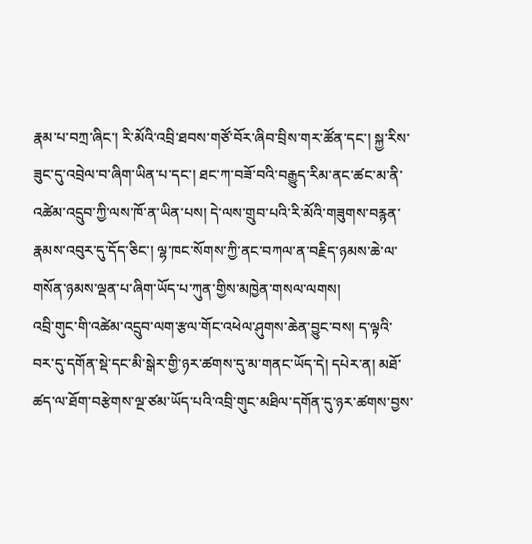རྣམ་པ་བཀྲ་ཞིང་། རི་མོའི་འབྲི་ཐབས་གཙོ་བོར་ཞིབ་བྲིས་གར་ཚོན་དང་། སྐྱ་རིས་ཟུང་དུ་འབྲེལ་བ་ཞིག་ཡིན་པ་དང་། ཐང་ཀ་བཟོ་བའི་བརྒྱུད་རིམ་ནང་ཚང་མ་ནི་འཚེམ་འདྲུབ་ཀྱི་ལས་ཁོ་ན་ཡིན་པས། དེ་ལས་གྲུབ་པའི་རི་མོའི་གཟུགས་བརྙན་རྣམས་འབུར་དུ་དོད་ཅིང་། ལྷ་ཁང་སོགས་ཀྱི་ནང་བཀལ་ན་བརྗིད་ཉམས་ཆེ་ལ་གསོན་ཉམས་ལྡན་པ་ཞིག་ཡོད་པ་ཀུན་གྱིས་མཁྱེན་གསལ་ལགས།
འབྲི་གུང་གི་འཚེམ་འདྲུབ་ལག་རྩལ་གོང་འཕེལ་ཤུགས་ཆེན་བྱུང་བས། ད་ལྟའི་བར་དུ་དགོན་སྡེ་དང་མི་སྒེར་གྱི་ཉར་ཚགས་དུ་མ་གནང་ཡོད་དེ། དཔེར་ན། མཐོ་ཚད་ལ་ཐོག་བརྩེགས་ལྔ་ཙམ་ཡོད་པའི་འབྲི་གུང་མཐིལ་དགོན་དུ་ཉར་ཚགས་བྱས་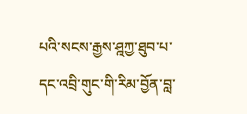པའི་སངས་རྒྱས་ཤྰཀྱ་ཐུབ་པ་དང་འབྲི་གུང་གི་རིམ་བྱོན་བླ་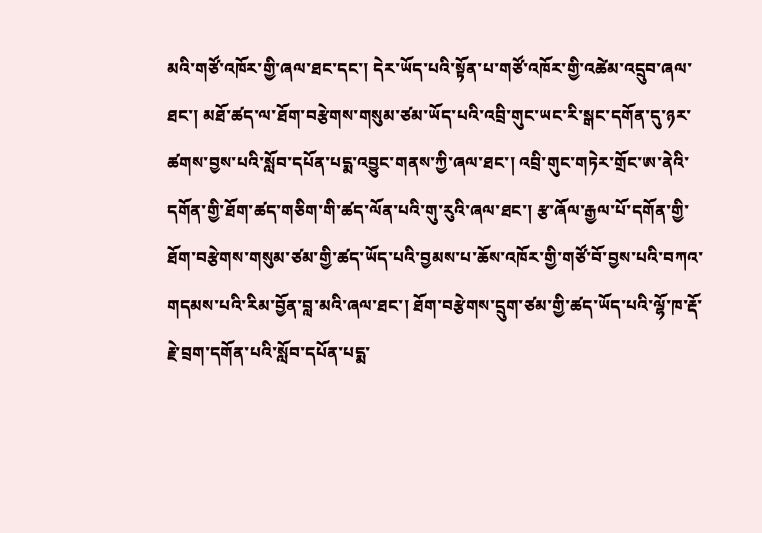མའི་གཙོ་འཁོར་གྱི་ཞལ་ཐང་དང་། དེར་ཡོད་པའི་སྟོན་པ་གཙོ་འཁོར་གྱི་འཚེམ་འདྲུབ་ཞལ་ཐང་། མཐོ་ཚད་ལ་ཐོག་བརྩེགས་གསུམ་ཙམ་ཡོད་པའི་འབྲི་གུང་ཡང་རི་སྒང་དགོན་དུ་ཉར་ཚགས་བྱས་པའི་སློབ་དཔོན་པདྨ་འབྱུང་གནས་ཀྱི་ཞལ་ཐང་། འབྲི་གུང་གཏེར་གྲོང་ཨ་ནེའི་དགོན་གྱི་ཐོག་ཚད་གཅིག་གི་ཚད་ལོན་པའི་གུ་རུའི་ཞལ་ཐང་། རྩ་ཞོལ་རྒྱལ་པོ་དགོན་གྱི་ཐོག་བརྩེགས་གསུམ་ཙམ་གྱི་ཚད་ཡོད་པའི་བྱམས་པ་ཆོས་འཁོར་གྱི་གཙོ་བོ་བྱས་པའི་བཀའ་གདམས་པའི་རིམ་བྱོན་བླ་མའི་ཞལ་ཐང་། ཐོག་བརྩེགས་དྲུག་ཙམ་གྱི་ཚད་ཡོད་པའི་ལྷོ་ཁ་རྡོ་རྗེ་བྲག་དགོན་པའི་སློབ་དཔོན་པདྨ་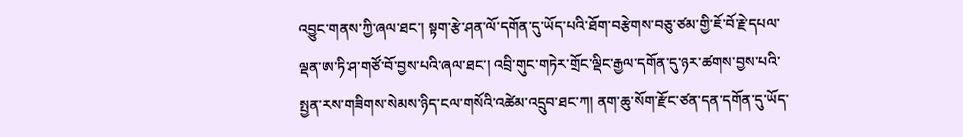འབྱུང་གནས་ཀྱི་ཞལ་ཐང་། སྟག་རྩེ་ཤན་ལོ་དགོན་དུ་ཡོད་པའི་ཐོག་བརྩེགས་བཅུ་ཙམ་གྱི་ཇོ་བོ་རྗེ་དཔལ་ལྡན་ཨ་ཏི་ཤ་གཙོ་བོ་བྱས་པའི་ཞལ་ཐང་། འབྲི་གུང་གཏེར་གྲོང་ལྡིང་རྒྱལ་དགོན་དུ་ཉར་ཚགས་བྱས་པའི་སྤྱན་རས་གཟིགས་སེམས་ཉིད་ངལ་གསོའི་འཚེམ་འདྲུབ་ཐང་ཀ། ནག་ཆུ་སོག་རྫོང་ཙན་དན་དགོན་དུ་ཡོད་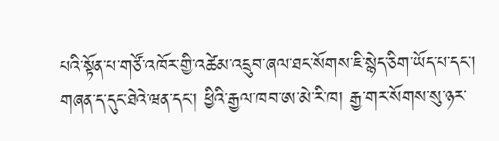པའི་སྟོན་པ་གཙོ་འཁོར་གྱི་འཚེམ་འདྲུབ་ཞལ་ཐང་སོགས་ཇི་སྙེད་ཅིག་ཡོད་པ་དང་། གཞན་ད་དུང་ཐེའེ་ཝན་དང་། ཕྱིའི་རྒྱལ་ཁབ་ཨ་མེ་རི་ཁ། རྒྱ་གར་སོགས་སུ་ཉར་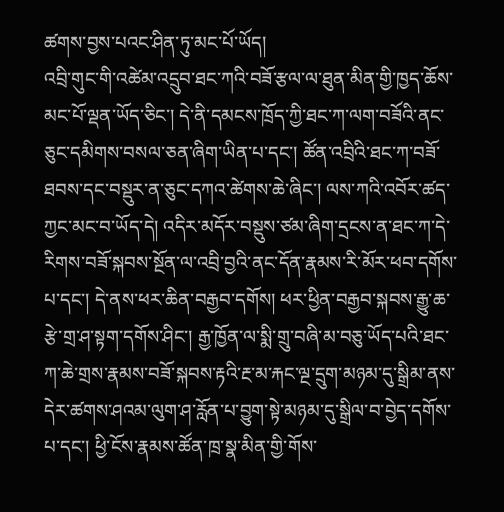ཚགས་བྱས་པའང་ཤིན་ཏུ་མང་པོ་ཡོད།
འབྲི་གུང་གི་འཚེམ་འདྲུབ་ཐང་ཀའི་བཟོ་རྩལ་ལ་ཐུན་མིན་གྱི་ཁྱད་ཆོས་མང་པོ་ལྡན་ཡོད་ཅིང་། དེ་ནི་དམངས་ཁྲོད་ཀྱི་ཐང་ཀ་ལག་བཟོའི་ནང་ཅུང་དམིགས་བསལ་ཅན་ཞིག་ཡིན་པ་དང་། ཚོན་འབྲིའི་ཐང་ཀ་བཟོ་ཐབས་དང་བསྡུར་ན་ཅུང་དཀའ་ཚེགས་ཆེ་ཞིང་། ལས་ཀའི་འབོར་ཚད་ཀྱང་མང་བ་ཡོད་དེ། འདིར་མདོར་བསྡུས་ཙམ་ཞིག་དྲངས་ན་ཐང་ཀ་དེ་རིགས་བཟོ་སྐབས་སྔོན་ལ་འབྲི་བྱའི་ནང་དོན་རྣམས་རི་མོར་ཕབ་དགོས་པ་དང་། དེ་ནས་ཕར་ཆིན་བརྒྱབ་དགོས། ཕར་ཕྱིན་བརྒྱབ་སྐབས་རྒྱུ་ཆ་རྩེ་གྲ་ཤ་སྟག་དགོས་ཤིང་། རྒྱ་ཁྱོན་ལ་སྨི་གྲུ་བཞི་མ་བཅུ་ཡོད་པའི་ཐང་ཀ་ཆེ་གྲས་རྣམས་བཟོ་སྐབས་རྟའི་རྔ་མ་རྐང་ལྔ་དྲུག་མཉམ་དུ་སྒྲིམ་ནས་དེར་ཚགས་ཤའམ་ལུག་ཤ་རློན་པ་བྱུག་སྟེ་མཉམ་དུ་སྒྲིལ་བ་བྱེད་དགོས་པ་དང་། ཕྱི་ངོས་རྣམས་ཚོན་ཁྲ་སྣ་མིན་གྱི་གོས་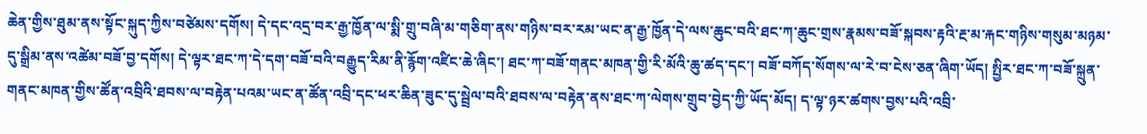ཆེན་གྱིས་ཐུམ་ནས་སྟོང་སྐུད་ཀྱིས་བཙེམས་དགོས། དེ་དང་འདྲ་བར་རྒྱ་ཁྱོན་ལ་སྨི་གྲུ་བཞི་མ་གཅིག་ནས་གཉིས་བར་རམ་ཡང་ན་རྒྱ་ཁྱོན་དེ་ལས་ཆུང་བའི་ཐང་ཀ་ཆུང་གྲས་རྣམས་བཟོ་སྐབས་རྟའི་རྔ་མ་རྐང་གཉིས་གསུམ་མཉམ་དུ་སྒྲིམ་ནས་འཚེམ་བཟོ་བྱ་དགོས། དེ་ལྟར་ཐང་ཀ་དེ་དག་བཟོ་བའི་བརྒྱུད་རིམ་ནི་རྙོག་འཛིང་ཆེ་ཞིང་། ཐང་ཀ་བཟོ་གནང་མཁན་གྱི་རི་མོའི་ཆུ་ཚད་དང་། བཟོ་བཀོད་སོགས་ལ་རེ་བ་ངེས་ཅན་ཞིག་ཡོད། སྤྱིར་ཐང་ཀ་བཟོ་སྐྲུན་གནང་མཁན་གྱིས་ཚོན་འབྲིའི་ཐབས་ལ་བརྟེན་པའམ་ཡང་ན་ཚོན་འབྲི་དང་ཕར་ཆིན་ཟུང་དུ་སྦྲེལ་བའི་ཐབས་ལ་བརྟེན་ནས་ཐང་ཀ་ལེགས་གྲུབ་བྱེད་ཀྱི་ཡོད་མོད། ད་ལྟ་ཉར་ཚགས་བྱས་པའི་འབྲི་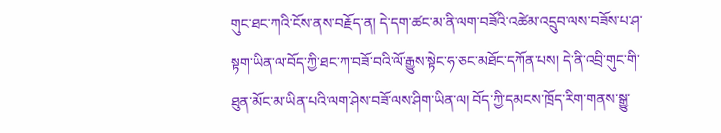གུང་ཐང་ཀའི་ངོས་ནས་བརྗོད་ན། དེ་དག་ཚང་མ་ནི་ལག་བཟོའི་འཚེམ་འདྲུབ་ལས་བཟོས་པ་ཤ་སྟག་ཡིན་ལ་བོད་ཀྱི་ཐང་ཀ་བཟོ་བའི་ལོ་རྒྱུས་སྟེང་ཧ་ཅང་མཐོང་དཀོན་པས། དེ་ནི་འབྲི་གུང་གི་ཐུན་མོང་མ་ཡིན་པའི་ལག་ཤེས་བཟོ་ལས་ཤིག་ཡིན་ལ། བོད་ཀྱི་དམངས་ཁྲོད་རིག་གནས་སྒྱུ་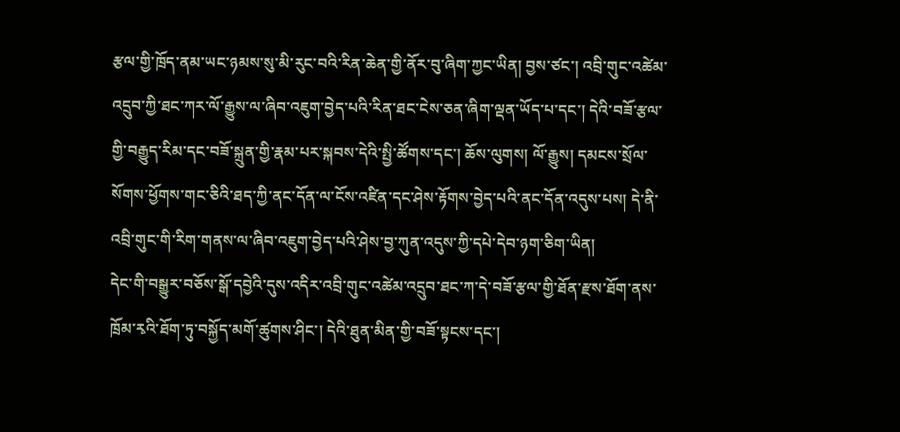རྩལ་གྱི་ཁྲོད་ནམ་ཡང་ཉམས་སུ་མི་རུང་བའི་རིན་ཆེན་གྱི་ནོར་བུ་ཞིག་ཀྱང་ཡིན། བྱས་ཙང་། འབྲི་གུང་འཚེམ་འདྲུབ་ཀྱི་ཐང་ཀར་ལོ་རྒྱུས་ལ་ཞིབ་འཇུག་བྱེད་པའི་རིན་ཐང་ངེས་ཅན་ཞིག་ལྡན་ཡོད་པ་དང་། དེའི་བཟོ་རྩལ་གྱི་བརྒྱུད་རིམ་དང་བཟོ་སྐྲུན་གྱི་རྣམ་པར་སྐབས་དེའི་སྤྱི་ཚོགས་དང་། ཆོས་ལུགས། ལོ་རྒྱུས། དམངས་སྲོལ་སོགས་ཕྱོགས་གང་ཅིའི་ཐད་ཀྱི་ནང་དོན་ལ་ངོས་འཛིན་དང་ཤེས་རྟོགས་བྱེད་པའི་ནང་དོན་འདུས་པས། དེ་ནི་འབྲི་གུང་གི་རིག་གནས་ལ་ཞིབ་འཇུག་བྱེད་པའི་ཤེས་བྱ་ཀུན་འདུས་ཀྱི་དཔེ་དེབ་ཉག་ཅིག་ཡིན།
དེང་གི་བསྒྱུར་བཅོས་སྒོ་དབྱེའི་དུས་འདིར་འབྲི་གུང་འཚེམ་འདྲུབ་ཐང་ཀ་དེ་བཟོ་རྩལ་གྱི་ཐོན་རྫས་ཐོག་ནས་ཁྲོམ་རྭའི་ཐོག་ཏུ་བསྐྱོད་མགོ་ཚུགས་ཤིང་། དེའི་ཐུན་མིན་གྱི་བཟོ་སྟངས་དང་།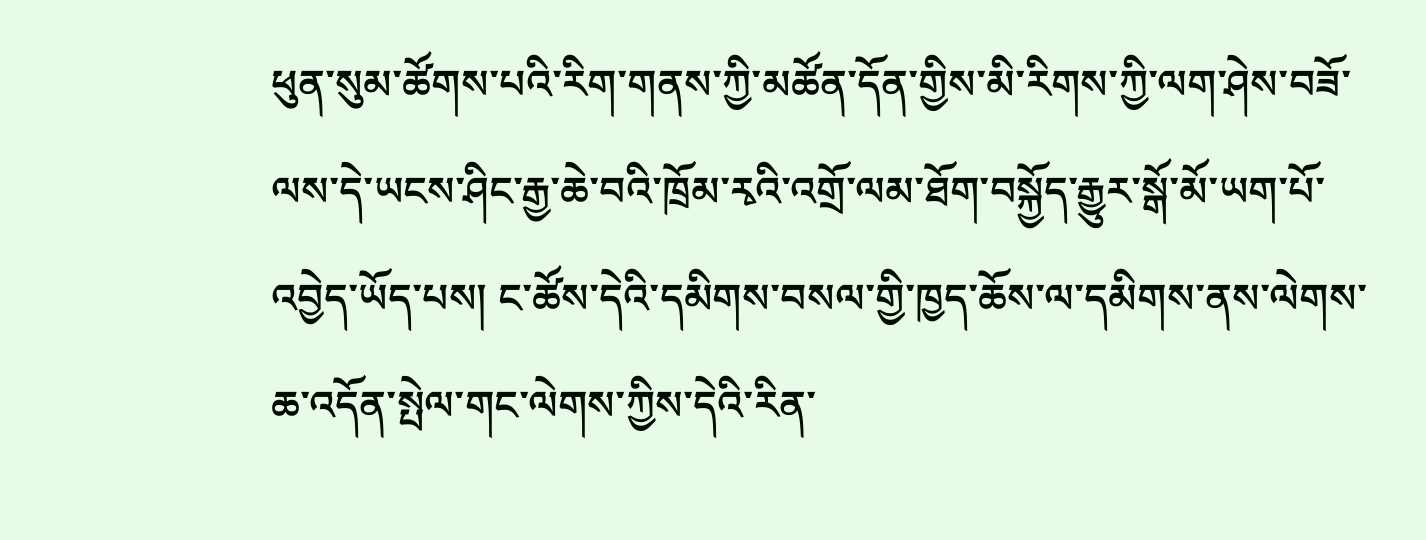ཕུན་སུམ་ཚོགས་པའི་རིག་གནས་ཀྱི་མཚོན་དོན་གྱིས་མི་རིགས་ཀྱི་ལག་ཤེས་བཟོ་ལས་དེ་ཡངས་ཤིང་རྒྱ་ཆེ་བའི་ཁྲོམ་རྭའི་འགྲོ་ལམ་ཐོག་བསྐྱོད་རྒྱུར་སྒོ་མོ་ཡག་པོ་འབྱེད་ཡོད་པས། ང་ཚོས་དེའི་དམིགས་བསལ་གྱི་ཁྱད་ཆོས་ལ་དམིགས་ནས་ལེགས་ཆ་འདོན་སྤེལ་གང་ལེགས་ཀྱིས་དེའི་རིན་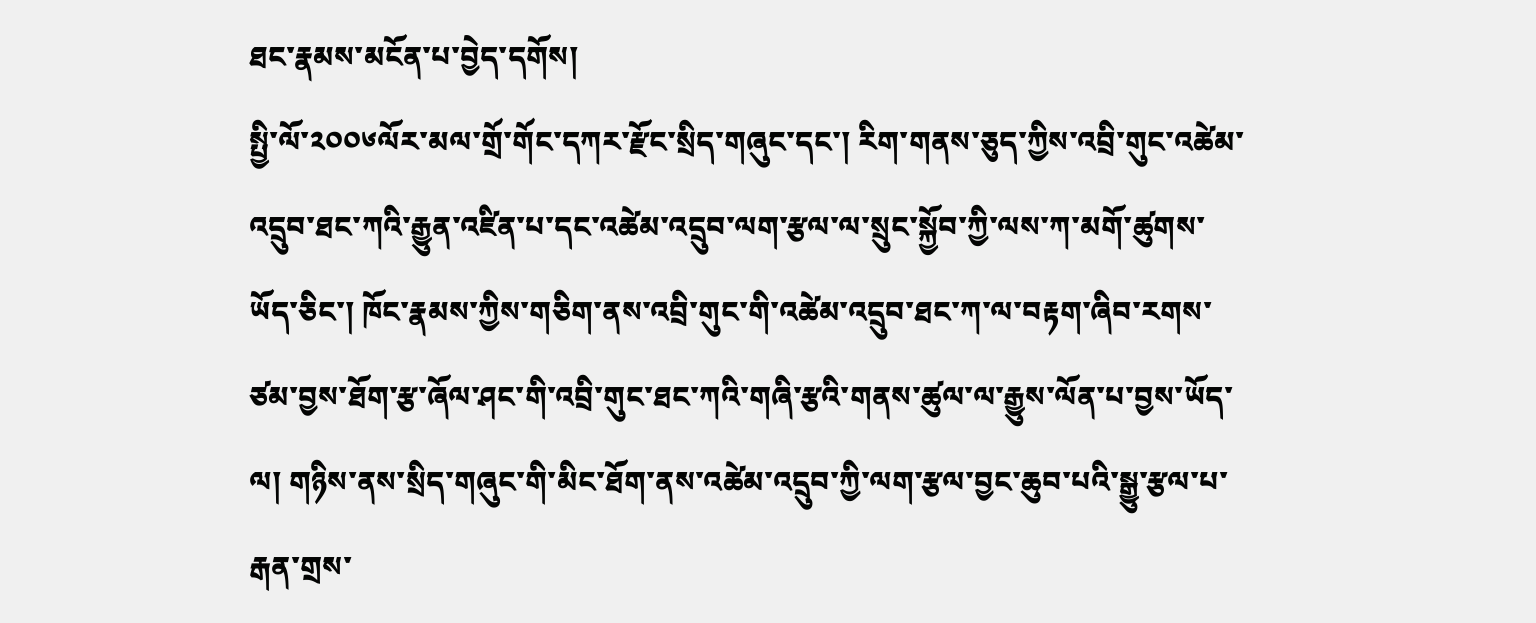ཐང་རྣམས་མངོན་པ་བྱེད་དགོས།
སྤྱི་ལོ་༢༠༠༦ལོར་མལ་གྲོ་གོང་དཀར་རྫོང་སྲིད་གཞུང་དང་། རིག་གནས་ཅུད་ཀྱིས་འབྲི་གུང་འཚེམ་འདྲུབ་ཐང་ཀའི་རྒྱུན་འཛིན་པ་དང་འཚེམ་འདྲུབ་ལག་རྩལ་ལ་སྲུང་སྐྱོབ་ཀྱི་ལས་ཀ་མགོ་ཚུགས་ཡོད་ཅིང་། ཁོང་རྣམས་ཀྱིས་གཅིག་ནས་འབྲི་གུང་གི་འཚེམ་འདྲུབ་ཐང་ཀ་ལ་བརྟག་ཞིབ་རགས་ཙམ་བྱས་ཐོག་རྩ་ཞོལ་ཤང་གི་འབྲི་གུང་ཐང་ཀའི་གཞི་རྩའི་གནས་ཚུལ་ལ་རྒྱུས་ལོན་པ་བྱས་ཡོད་ལ། གཉིས་ནས་སྲིད་གཞུང་གི་མིང་ཐོག་ནས་འཚེམ་འདྲུབ་ཀྱི་ལག་རྩལ་བྱང་ཆུབ་པའི་སྒྱུ་རྩལ་པ་རྒན་གྲས་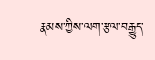རྣམས་ཀྱིས་ལག་རྩལ་བརྒྱུད་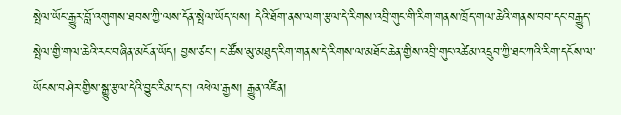སྤེལ་ཡོང་རྒྱུར་བློ་འགུགས་ཐབས་ཀྱི་ལས་དོན་སྤེལ་ཡོད་པས། དེའི་ཐོག་ནས་ལག་རྩལ་དེ་རིགས་འབྲི་གུང་གི་རིག་གནས་ཁྲོད་གལ་ཆེའི་གནས་བབ་དང་བརྒྱུད་སྤེལ་གྱི་གལ་ཆེའི་རང་བཞིན་མངོན་ཡོད། བྱས་ཙང་། ང་ཚོས་མུ་མཐུད་རིག་གནས་དེ་རིགས་ལ་མཐོང་ཆེན་གྱིས་འབྲི་གུང་འཚེམ་འདྲུབ་ཀྱི་ཐང་ཀའི་རིག་དངོས་ལ་ཡོངས་བཤེར་གྱིས་སྒྱུ་རྩལ་དེའི་བྱུང་རིམ་དང་། འཕེལ་རྒྱས། རྒྱུན་འཛིན།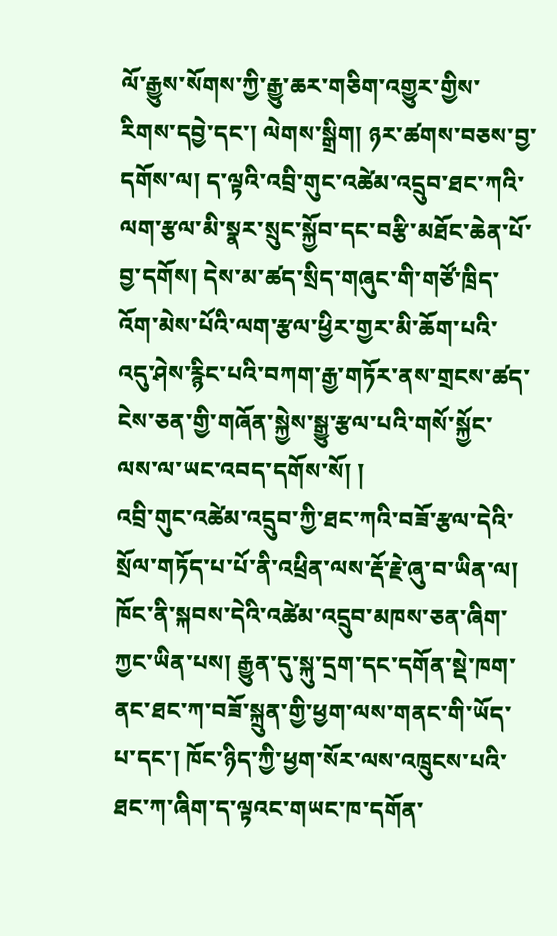ལོ་རྒྱུས་སོགས་ཀྱི་རྒྱུ་ཆར་གཅིག་འགྱུར་གྱིས་རིགས་དབྱེ་དང་། ལེགས་སྒྲིག། ཉར་ཚགས་བཅས་བྱ་དགོས་ལ། ད་ལྟའི་འབྲི་གུང་འཚེམ་འདྲུབ་ཐང་ཀའི་ལག་རྩལ་མི་སྣར་སྲུང་སྐྱོབ་དང་བརྩི་མཐོང་ཆེན་པོ་བྱ་དགོས། དེས་མ་ཚད་སྲིད་གཞུང་གི་གཙོ་ཁྲིད་འོག་མེས་པོའི་ལག་རྩལ་ཕྱིར་གྱར་མི་ཆོག་པའི་འདུ་ཤེས་རྙིང་པའི་བཀག་རྒྱ་གཏོར་ནས་གྲངས་ཚད་ངེས་ཅན་གྱི་གཞོན་སྐྱེས་སྒྱུ་རྩལ་པའི་གསོ་སྐྱོང་ལས་ལ་ཡང་འབད་དགོས་སོ། །
འབྲི་གུང་འཚེམ་འདྲུབ་ཀྱི་ཐང་ཀའི་བཟོ་རྩལ་དེའི་སྲོལ་གཏོད་པ་པོ་ནི་འཕྲིན་ལས་རྡོ་རྗེ་ཞུ་བ་ཡིན་ལ། ཁོང་ནི་སྐབས་དེའི་འཚེམ་འདྲུབ་མཁས་ཅན་ཞིག་ཀྱང་ཡིན་པས། རྒྱུན་དུ་སྐུ་དྲག་དང་དགོན་སྡེ་ཁག་ནང་ཐང་ཀ་བཟོ་སྐྲུན་གྱི་ཕྱག་ལས་གནང་གི་ཡོད་པ་དང་། ཁོང་ཉིད་ཀྱི་ཕྱག་སོར་ལས་འཁྲུངས་པའི་ཐང་ཀ་ཞིག་ད་ལྟའང་གཡང་ཁ་དགོན་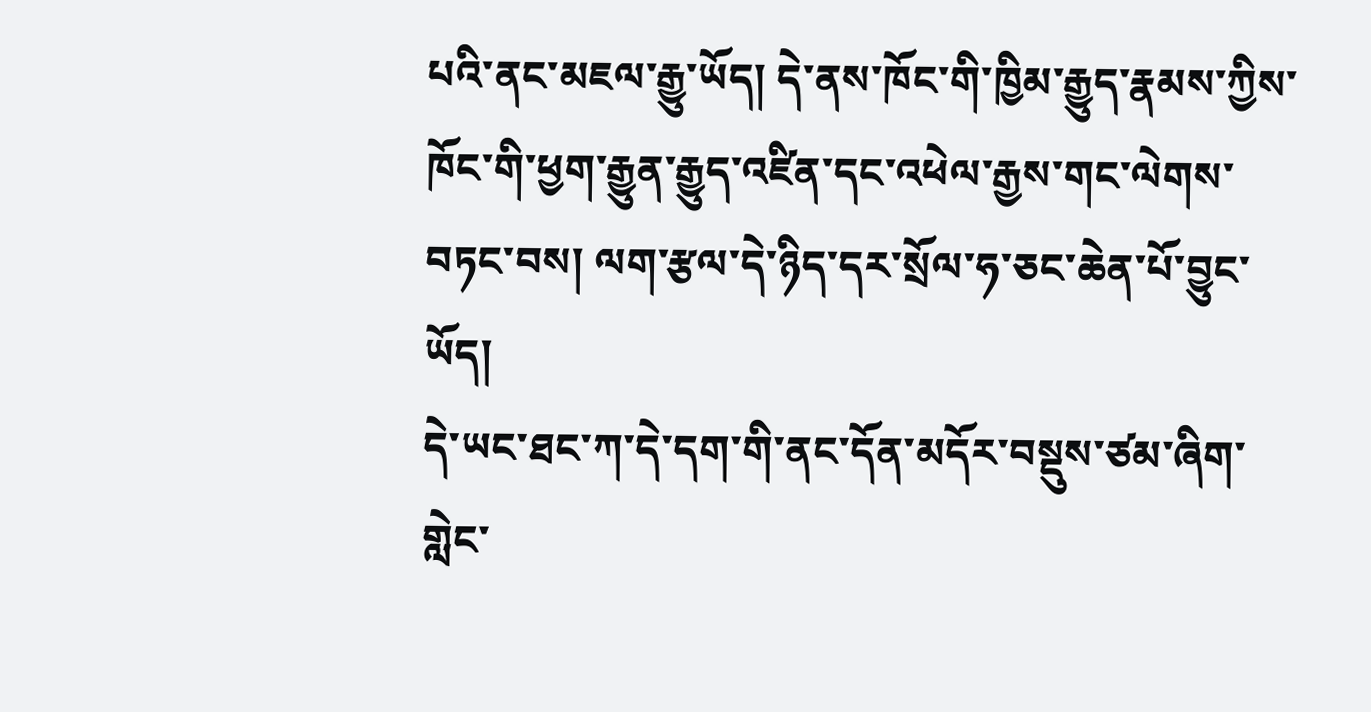པའི་ནང་མཇལ་རྒྱུ་ཡོད། དེ་ནས་ཁོང་གི་ཁྱིམ་རྒྱུད་རྣམས་ཀྱིས་ཁོང་གི་ཕྱག་རྒྱུན་རྒྱུད་འཛིན་དང་འཕེལ་རྒྱས་གང་ལེགས་བཏང་བས། ལག་རྩལ་དེ་ཉིད་དར་སྲོལ་ཧ་ཅང་ཆེན་པོ་བྱུང་ཡོད།
དེ་ཡང་ཐང་ཀ་དེ་དག་གི་ནང་དོན་མདོར་བསྡུས་ཙམ་ཞིག་གླེང་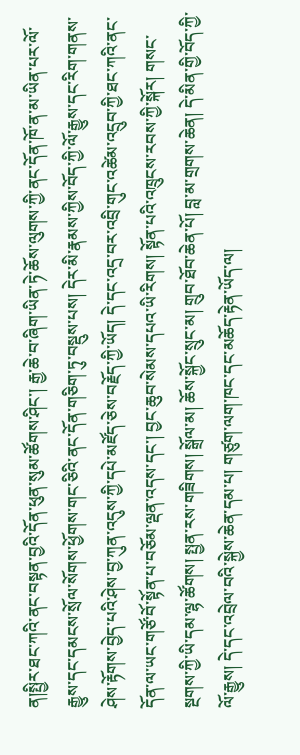ན།སྤྱིར་ཐང་ཀའི་ནང་བསྟན་བྱའི་དོན་ཕུན་སུམ་ཚོགས་ཤིང་། རྒྱ་ཆེ་བ་ཞིག་ཡིན་ཏེ་ཆོས་ལུགས་ཀྱི་ནང་དོན་ཁོ་ན་མ་ཡིན་པར་ལོ་རྒྱུས་དང་དམངས་སྲོལ་སོགས་ཕྱོགས་གང་ཅིའི་ནང་དོན་གཅིག་ཏུ་བསྡུས་པས། དེར་མི་རྣམས་ཀྱིས་བོད་ཀྱི་ལོ་རྒྱུས་དང་རིག་གནས་ཤེས་རྟོགས་བྱེད་པའི་ཤེས་བྱ་ཀུན་འདུས་ཀྱི་དཔེ་མཛོད་ཅེས་བརྗོད་ཀྱི་ཡོད། དེ་དང་འདྲ་བར་འབྲི་གུང་འཚེམ་འདྲུབ་ཀྱི་ཐང་ཀའི་ནང་དོན་ལ་ཡང་གཙོ་བོ་སྟོན་པ་བཅོམ་ལྡན་འདས་དང་། བྱང་ཆུབ་སེམས་དཔའ་ཡི་རིགས། སྟོན་པའི་འཁྲུངས་རབས་ཀྱི་སྐོར། གསང་སྔགས་ཀྱི་ཡི་དམ་ལྷ་ཚོགས། སྤྱན་རས་གཟིགས། སྒྲོལ་མ། ཆོས་སྐྱོང་སྲུང་མ། གྲུབ་ཐོབ་ཆེན་པོ། བླ་མ་གྲགས་ཆེན། དེ་མིན་གྱི་བོད་ཀྱི་ལོ་རྒྱུས། དེ་དང་འབྲེལ་བའི་སྐྱེས་ཆེན་དམ་པ། གཙུག་ལག་ཁང་དང་མཆོད་རྟེན་ཡོད་ལ།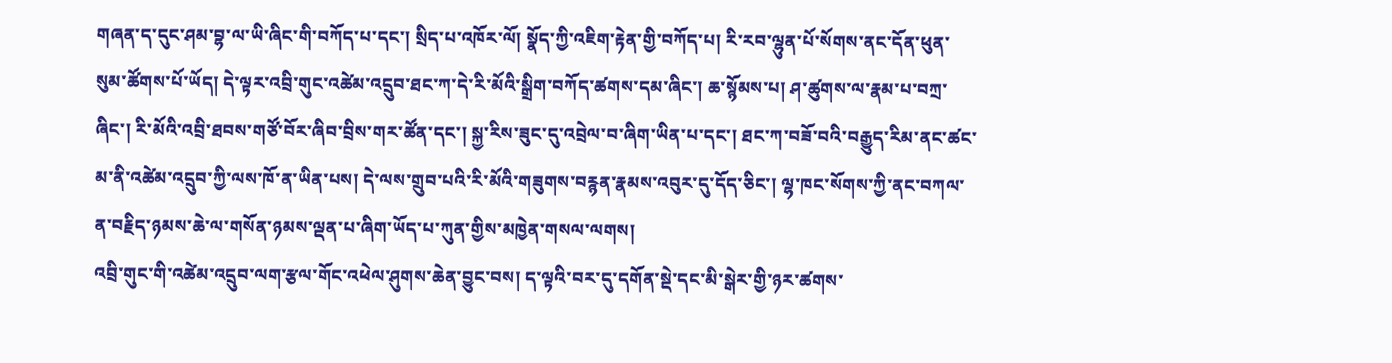གཞན་ད་དུང་ཤམ་བྷ་ལ་ཡི་ཞིང་གི་བཀོད་པ་དང་། སྲིད་པ་འཁོར་ལོ། སྣོད་ཀྱི་འཇིག་རྟེན་གྱི་བཀོད་པ། རི་རབ་ལྷུན་པོ་སོགས་ནང་དོན་ཕུན་སུམ་ཚོགས་པོ་ཡོད། དེ་ལྟར་འབྲི་གུང་འཚེམ་འདྲུབ་ཐང་ཀ་དེ་རི་མོའི་སྒྲིག་བཀོད་ཚགས་དམ་ཞིང་། ཆ་སྙོམས་པ། ཤ་ཚུགས་ལ་རྣམ་པ་བཀྲ་ཞིང་། རི་མོའི་འབྲི་ཐབས་གཙོ་བོར་ཞིབ་བྲིས་གར་ཚོན་དང་། སྐྱ་རིས་ཟུང་དུ་འབྲེལ་བ་ཞིག་ཡིན་པ་དང་། ཐང་ཀ་བཟོ་བའི་བརྒྱུད་རིམ་ནང་ཚང་མ་ནི་འཚེམ་འདྲུབ་ཀྱི་ལས་ཁོ་ན་ཡིན་པས། དེ་ལས་གྲུབ་པའི་རི་མོའི་གཟུགས་བརྙན་རྣམས་འབུར་དུ་དོད་ཅིང་། ལྷ་ཁང་སོགས་ཀྱི་ནང་བཀལ་ན་བརྗིད་ཉམས་ཆེ་ལ་གསོན་ཉམས་ལྡན་པ་ཞིག་ཡོད་པ་ཀུན་གྱིས་མཁྱེན་གསལ་ལགས།
འབྲི་གུང་གི་འཚེམ་འདྲུབ་ལག་རྩལ་གོང་འཕེལ་ཤུགས་ཆེན་བྱུང་བས། ད་ལྟའི་བར་དུ་དགོན་སྡེ་དང་མི་སྒེར་གྱི་ཉར་ཚགས་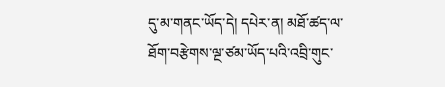དུ་མ་གནང་ཡོད་དེ། དཔེར་ན། མཐོ་ཚད་ལ་ཐོག་བརྩེགས་ལྔ་ཙམ་ཡོད་པའི་འབྲི་གུང་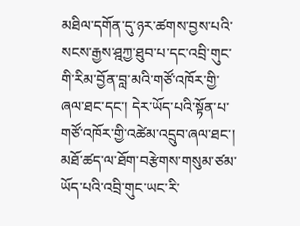མཐིལ་དགོན་དུ་ཉར་ཚགས་བྱས་པའི་སངས་རྒྱས་ཤྰཀྱ་ཐུབ་པ་དང་འབྲི་གུང་གི་རིམ་བྱོན་བླ་མའི་གཙོ་འཁོར་གྱི་ཞལ་ཐང་དང་། དེར་ཡོད་པའི་སྟོན་པ་གཙོ་འཁོར་གྱི་འཚེམ་འདྲུབ་ཞལ་ཐང་། མཐོ་ཚད་ལ་ཐོག་བརྩེགས་གསུམ་ཙམ་ཡོད་པའི་འབྲི་གུང་ཡང་རི་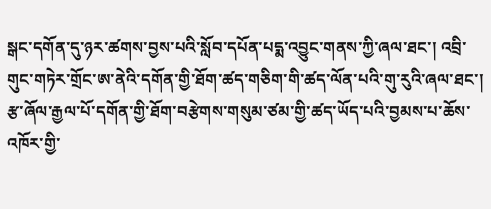སྒང་དགོན་དུ་ཉར་ཚགས་བྱས་པའི་སློབ་དཔོན་པདྨ་འབྱུང་གནས་ཀྱི་ཞལ་ཐང་། འབྲི་གུང་གཏེར་གྲོང་ཨ་ནེའི་དགོན་གྱི་ཐོག་ཚད་གཅིག་གི་ཚད་ལོན་པའི་གུ་རུའི་ཞལ་ཐང་། རྩ་ཞོལ་རྒྱལ་པོ་དགོན་གྱི་ཐོག་བརྩེགས་གསུམ་ཙམ་གྱི་ཚད་ཡོད་པའི་བྱམས་པ་ཆོས་འཁོར་གྱི་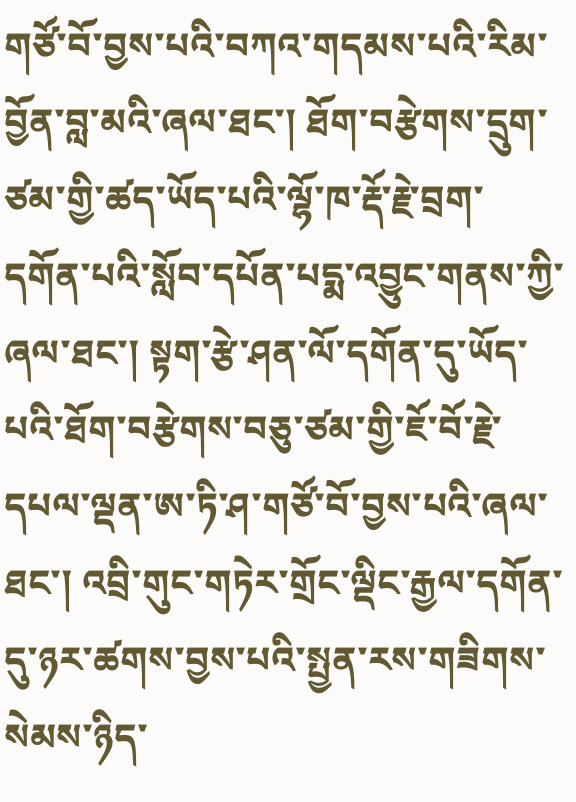གཙོ་བོ་བྱས་པའི་བཀའ་གདམས་པའི་རིམ་བྱོན་བླ་མའི་ཞལ་ཐང་། ཐོག་བརྩེགས་དྲུག་ཙམ་གྱི་ཚད་ཡོད་པའི་ལྷོ་ཁ་རྡོ་རྗེ་བྲག་དགོན་པའི་སློབ་དཔོན་པདྨ་འབྱུང་གནས་ཀྱི་ཞལ་ཐང་། སྟག་རྩེ་ཤན་ལོ་དགོན་དུ་ཡོད་པའི་ཐོག་བརྩེགས་བཅུ་ཙམ་གྱི་ཇོ་བོ་རྗེ་དཔལ་ལྡན་ཨ་ཏི་ཤ་གཙོ་བོ་བྱས་པའི་ཞལ་ཐང་། འབྲི་གུང་གཏེར་གྲོང་ལྡིང་རྒྱལ་དགོན་དུ་ཉར་ཚགས་བྱས་པའི་སྤྱན་རས་གཟིགས་སེམས་ཉིད་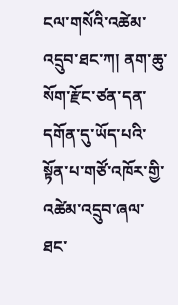ངལ་གསོའི་འཚེམ་འདྲུབ་ཐང་ཀ། ནག་ཆུ་སོག་རྫོང་ཙན་དན་དགོན་དུ་ཡོད་པའི་སྟོན་པ་གཙོ་འཁོར་གྱི་འཚེམ་འདྲུབ་ཞལ་ཐང་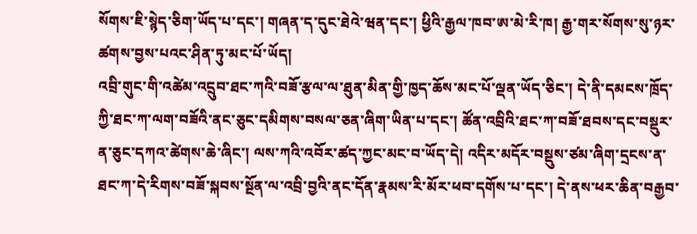སོགས་ཇི་སྙེད་ཅིག་ཡོད་པ་དང་། གཞན་ད་དུང་ཐེའེ་ཝན་དང་། ཕྱིའི་རྒྱལ་ཁབ་ཨ་མེ་རི་ཁ། རྒྱ་གར་སོགས་སུ་ཉར་ཚགས་བྱས་པའང་ཤིན་ཏུ་མང་པོ་ཡོད།
འབྲི་གུང་གི་འཚེམ་འདྲུབ་ཐང་ཀའི་བཟོ་རྩལ་ལ་ཐུན་མིན་གྱི་ཁྱད་ཆོས་མང་པོ་ལྡན་ཡོད་ཅིང་། དེ་ནི་དམངས་ཁྲོད་ཀྱི་ཐང་ཀ་ལག་བཟོའི་ནང་ཅུང་དམིགས་བསལ་ཅན་ཞིག་ཡིན་པ་དང་། ཚོན་འབྲིའི་ཐང་ཀ་བཟོ་ཐབས་དང་བསྡུར་ན་ཅུང་དཀའ་ཚེགས་ཆེ་ཞིང་། ལས་ཀའི་འབོར་ཚད་ཀྱང་མང་བ་ཡོད་དེ། འདིར་མདོར་བསྡུས་ཙམ་ཞིག་དྲངས་ན་ཐང་ཀ་དེ་རིགས་བཟོ་སྐབས་སྔོན་ལ་འབྲི་བྱའི་ནང་དོན་རྣམས་རི་མོར་ཕབ་དགོས་པ་དང་། དེ་ནས་ཕར་ཆིན་བརྒྱབ་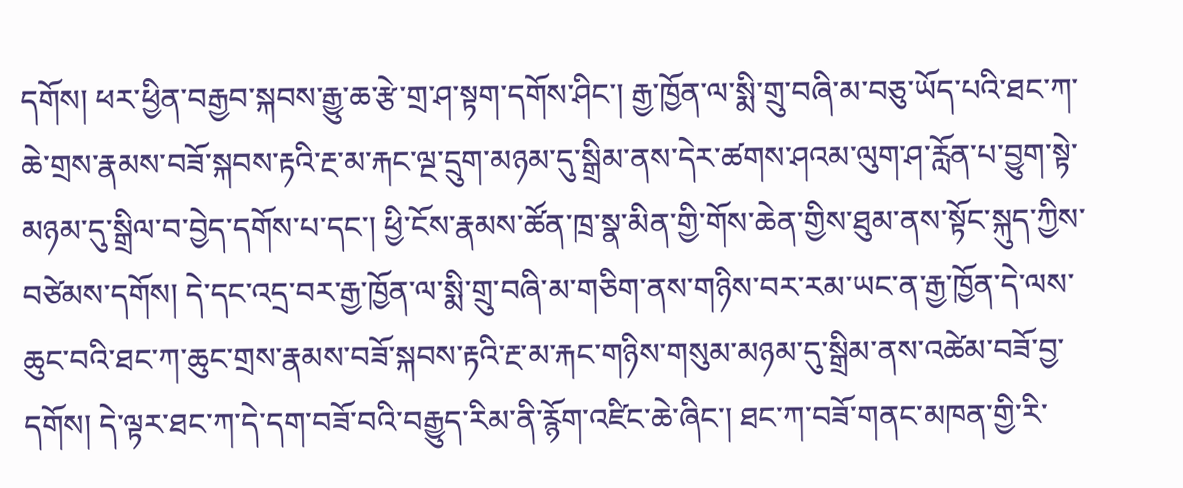དགོས། ཕར་ཕྱིན་བརྒྱབ་སྐབས་རྒྱུ་ཆ་རྩེ་གྲ་ཤ་སྟག་དགོས་ཤིང་། རྒྱ་ཁྱོན་ལ་སྨི་གྲུ་བཞི་མ་བཅུ་ཡོད་པའི་ཐང་ཀ་ཆེ་གྲས་རྣམས་བཟོ་སྐབས་རྟའི་རྔ་མ་རྐང་ལྔ་དྲུག་མཉམ་དུ་སྒྲིམ་ནས་དེར་ཚགས་ཤའམ་ལུག་ཤ་རློན་པ་བྱུག་སྟེ་མཉམ་དུ་སྒྲིལ་བ་བྱེད་དགོས་པ་དང་། ཕྱི་ངོས་རྣམས་ཚོན་ཁྲ་སྣ་མིན་གྱི་གོས་ཆེན་གྱིས་ཐུམ་ནས་སྟོང་སྐུད་ཀྱིས་བཙེམས་དགོས། དེ་དང་འདྲ་བར་རྒྱ་ཁྱོན་ལ་སྨི་གྲུ་བཞི་མ་གཅིག་ནས་གཉིས་བར་རམ་ཡང་ན་རྒྱ་ཁྱོན་དེ་ལས་ཆུང་བའི་ཐང་ཀ་ཆུང་གྲས་རྣམས་བཟོ་སྐབས་རྟའི་རྔ་མ་རྐང་གཉིས་གསུམ་མཉམ་དུ་སྒྲིམ་ནས་འཚེམ་བཟོ་བྱ་དགོས། དེ་ལྟར་ཐང་ཀ་དེ་དག་བཟོ་བའི་བརྒྱུད་རིམ་ནི་རྙོག་འཛིང་ཆེ་ཞིང་། ཐང་ཀ་བཟོ་གནང་མཁན་གྱི་རི་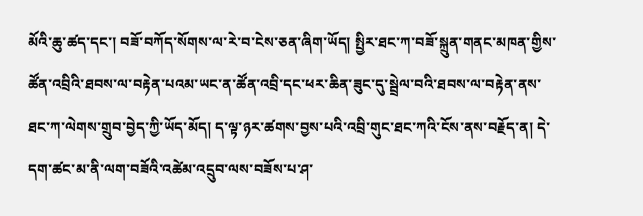མོའི་ཆུ་ཚད་དང་། བཟོ་བཀོད་སོགས་ལ་རེ་བ་ངེས་ཅན་ཞིག་ཡོད། སྤྱིར་ཐང་ཀ་བཟོ་སྐྲུན་གནང་མཁན་གྱིས་ཚོན་འབྲིའི་ཐབས་ལ་བརྟེན་པའམ་ཡང་ན་ཚོན་འབྲི་དང་ཕར་ཆིན་ཟུང་དུ་སྦྲེལ་བའི་ཐབས་ལ་བརྟེན་ནས་ཐང་ཀ་ལེགས་གྲུབ་བྱེད་ཀྱི་ཡོད་མོད། ད་ལྟ་ཉར་ཚགས་བྱས་པའི་འབྲི་གུང་ཐང་ཀའི་ངོས་ནས་བརྗོད་ན། དེ་དག་ཚང་མ་ནི་ལག་བཟོའི་འཚེམ་འདྲུབ་ལས་བཟོས་པ་ཤ་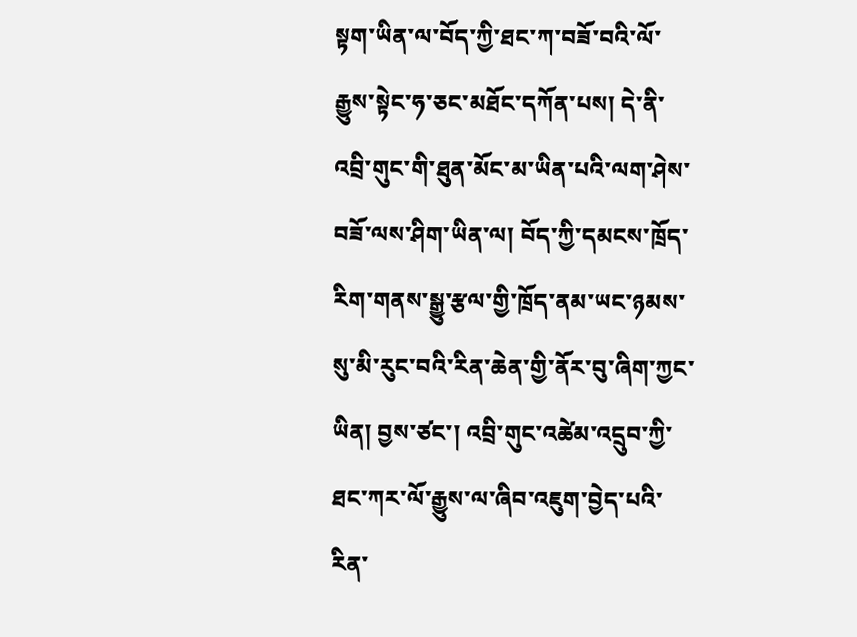སྟག་ཡིན་ལ་བོད་ཀྱི་ཐང་ཀ་བཟོ་བའི་ལོ་རྒྱུས་སྟེང་ཧ་ཅང་མཐོང་དཀོན་པས། དེ་ནི་འབྲི་གུང་གི་ཐུན་མོང་མ་ཡིན་པའི་ལག་ཤེས་བཟོ་ལས་ཤིག་ཡིན་ལ། བོད་ཀྱི་དམངས་ཁྲོད་རིག་གནས་སྒྱུ་རྩལ་གྱི་ཁྲོད་ནམ་ཡང་ཉམས་སུ་མི་རུང་བའི་རིན་ཆེན་གྱི་ནོར་བུ་ཞིག་ཀྱང་ཡིན། བྱས་ཙང་། འབྲི་གུང་འཚེམ་འདྲུབ་ཀྱི་ཐང་ཀར་ལོ་རྒྱུས་ལ་ཞིབ་འཇུག་བྱེད་པའི་རིན་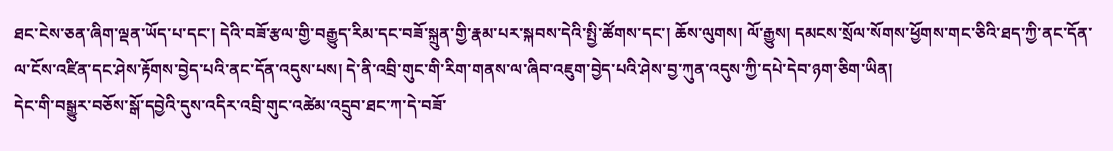ཐང་ངེས་ཅན་ཞིག་ལྡན་ཡོད་པ་དང་། དེའི་བཟོ་རྩལ་གྱི་བརྒྱུད་རིམ་དང་བཟོ་སྐྲུན་གྱི་རྣམ་པར་སྐབས་དེའི་སྤྱི་ཚོགས་དང་། ཆོས་ལུགས། ལོ་རྒྱུས། དམངས་སྲོལ་སོགས་ཕྱོགས་གང་ཅིའི་ཐད་ཀྱི་ནང་དོན་ལ་ངོས་འཛིན་དང་ཤེས་རྟོགས་བྱེད་པའི་ནང་དོན་འདུས་པས། དེ་ནི་འབྲི་གུང་གི་རིག་གནས་ལ་ཞིབ་འཇུག་བྱེད་པའི་ཤེས་བྱ་ཀུན་འདུས་ཀྱི་དཔེ་དེབ་ཉག་ཅིག་ཡིན།
དེང་གི་བསྒྱུར་བཅོས་སྒོ་དབྱེའི་དུས་འདིར་འབྲི་གུང་འཚེམ་འདྲུབ་ཐང་ཀ་དེ་བཟོ་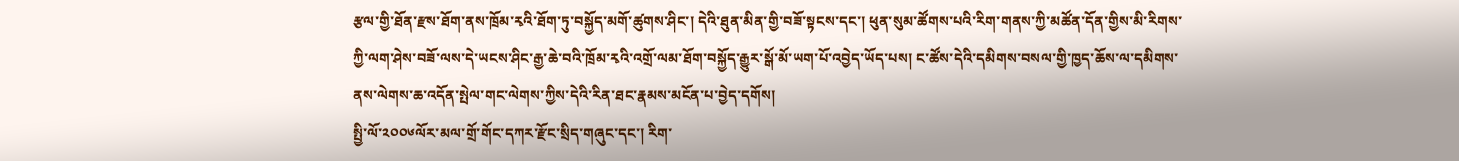རྩལ་གྱི་ཐོན་རྫས་ཐོག་ནས་ཁྲོམ་རྭའི་ཐོག་ཏུ་བསྐྱོད་མགོ་ཚུགས་ཤིང་། དེའི་ཐུན་མིན་གྱི་བཟོ་སྟངས་དང་། ཕུན་སུམ་ཚོགས་པའི་རིག་གནས་ཀྱི་མཚོན་དོན་གྱིས་མི་རིགས་ཀྱི་ལག་ཤེས་བཟོ་ལས་དེ་ཡངས་ཤིང་རྒྱ་ཆེ་བའི་ཁྲོམ་རྭའི་འགྲོ་ལམ་ཐོག་བསྐྱོད་རྒྱུར་སྒོ་མོ་ཡག་པོ་འབྱེད་ཡོད་པས། ང་ཚོས་དེའི་དམིགས་བསལ་གྱི་ཁྱད་ཆོས་ལ་དམིགས་ནས་ལེགས་ཆ་འདོན་སྤེལ་གང་ལེགས་ཀྱིས་དེའི་རིན་ཐང་རྣམས་མངོན་པ་བྱེད་དགོས།
སྤྱི་ལོ་༢༠༠༦ལོར་མལ་གྲོ་གོང་དཀར་རྫོང་སྲིད་གཞུང་དང་། རིག་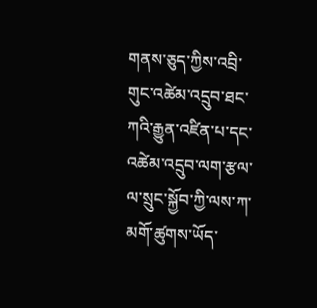གནས་ཅུད་ཀྱིས་འབྲི་གུང་འཚེམ་འདྲུབ་ཐང་ཀའི་རྒྱུན་འཛིན་པ་དང་འཚེམ་འདྲུབ་ལག་རྩལ་ལ་སྲུང་སྐྱོབ་ཀྱི་ལས་ཀ་མགོ་ཚུགས་ཡོད་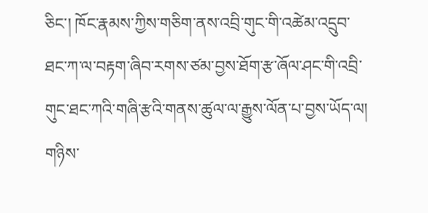ཅིང་། ཁོང་རྣམས་ཀྱིས་གཅིག་ནས་འབྲི་གུང་གི་འཚེམ་འདྲུབ་ཐང་ཀ་ལ་བརྟག་ཞིབ་རགས་ཙམ་བྱས་ཐོག་རྩ་ཞོལ་ཤང་གི་འབྲི་གུང་ཐང་ཀའི་གཞི་རྩའི་གནས་ཚུལ་ལ་རྒྱུས་ལོན་པ་བྱས་ཡོད་ལ། གཉིས་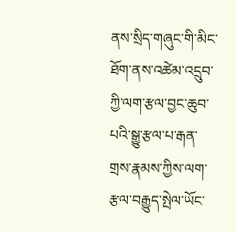ནས་སྲིད་གཞུང་གི་མིང་ཐོག་ནས་འཚེམ་འདྲུབ་ཀྱི་ལག་རྩལ་བྱང་ཆུབ་པའི་སྒྱུ་རྩལ་པ་རྒན་གྲས་རྣམས་ཀྱིས་ལག་རྩལ་བརྒྱུད་སྤེལ་ཡོང་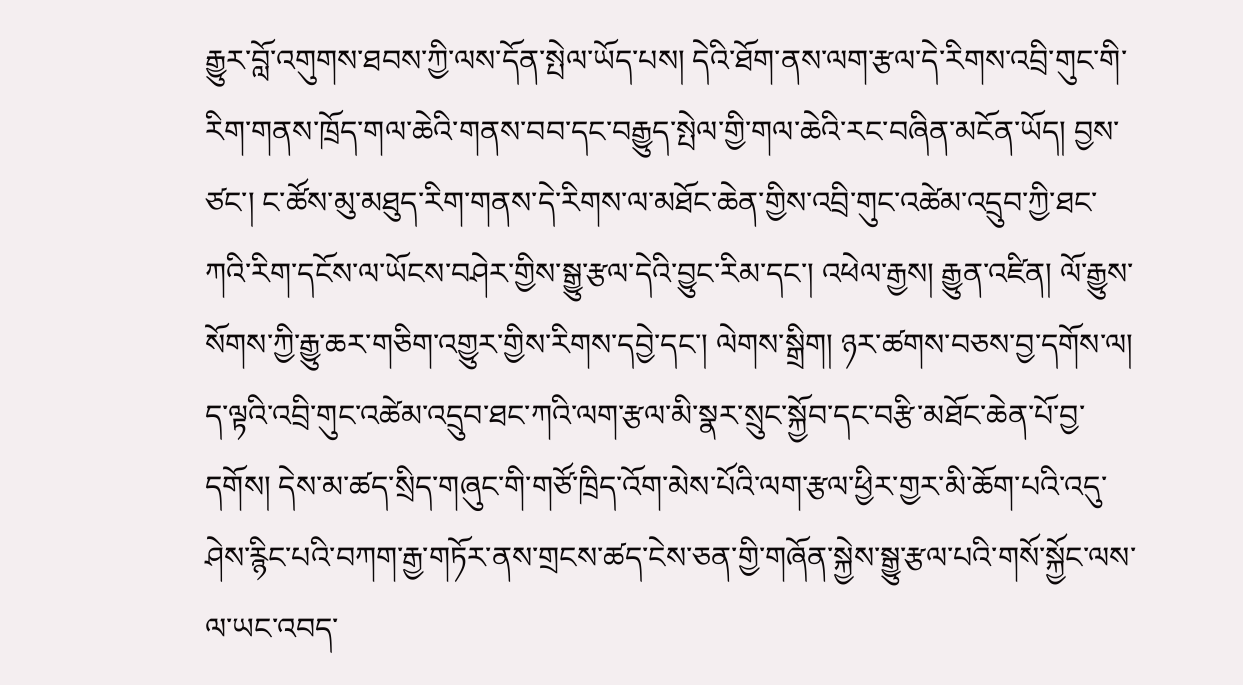རྒྱུར་བློ་འགུགས་ཐབས་ཀྱི་ལས་དོན་སྤེལ་ཡོད་པས། དེའི་ཐོག་ནས་ལག་རྩལ་དེ་རིགས་འབྲི་གུང་གི་རིག་གནས་ཁྲོད་གལ་ཆེའི་གནས་བབ་དང་བརྒྱུད་སྤེལ་གྱི་གལ་ཆེའི་རང་བཞིན་མངོན་ཡོད། བྱས་ཙང་། ང་ཚོས་མུ་མཐུད་རིག་གནས་དེ་རིགས་ལ་མཐོང་ཆེན་གྱིས་འབྲི་གུང་འཚེམ་འདྲུབ་ཀྱི་ཐང་ཀའི་རིག་དངོས་ལ་ཡོངས་བཤེར་གྱིས་སྒྱུ་རྩལ་དེའི་བྱུང་རིམ་དང་། འཕེལ་རྒྱས། རྒྱུན་འཛིན། ལོ་རྒྱུས་སོགས་ཀྱི་རྒྱུ་ཆར་གཅིག་འགྱུར་གྱིས་རིགས་དབྱེ་དང་། ལེགས་སྒྲིག། ཉར་ཚགས་བཅས་བྱ་དགོས་ལ། ད་ལྟའི་འབྲི་གུང་འཚེམ་འདྲུབ་ཐང་ཀའི་ལག་རྩལ་མི་སྣར་སྲུང་སྐྱོབ་དང་བརྩི་མཐོང་ཆེན་པོ་བྱ་དགོས། དེས་མ་ཚད་སྲིད་གཞུང་གི་གཙོ་ཁྲིད་འོག་མེས་པོའི་ལག་རྩལ་ཕྱིར་གྱར་མི་ཆོག་པའི་འདུ་ཤེས་རྙིང་པའི་བཀག་རྒྱ་གཏོར་ནས་གྲངས་ཚད་ངེས་ཅན་གྱི་གཞོན་སྐྱེས་སྒྱུ་རྩལ་པའི་གསོ་སྐྱོང་ལས་ལ་ཡང་འབད་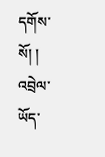དགོས་སོ། །
འབྲེལ་ཡོད་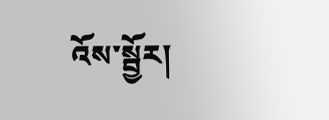འོས་སྦྱོར།